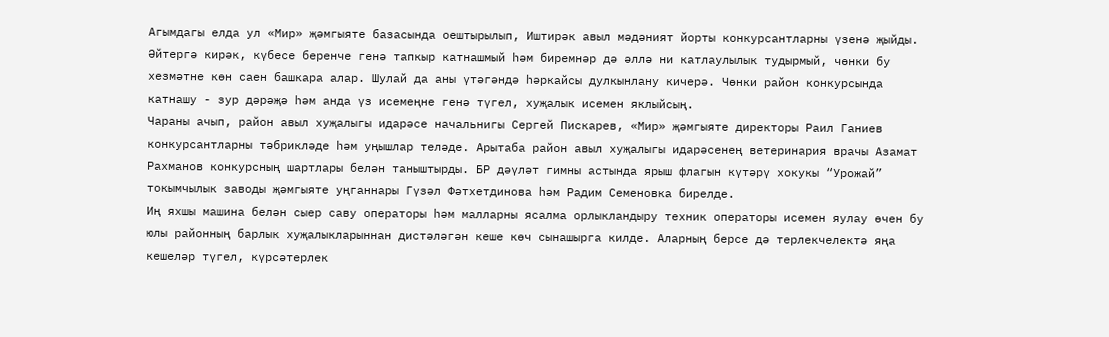Агымдагы елда ул «Мир» җәмгыяте базасында оештырылып, Иштирәк авыл мәдәният йорты конкурсантларны үзенә җыйды. Әйтергә кирәк, күбесе беренче генә тапкыр катнашмый һәм биремнәр дә әллә ни катлаулылык тудырмый, чөнки бу хезмәтне көн саен башкара алар. Шулай да аны үтәгәндә һәркайсы дулкынлану кичерә. Чөнки район конкурсында катнашу - зур дәрәҗә һәм анда үз исемеңне генә түгел, хуҗалык исемен яклыйсың.
Чараны ачып, район авыл хуҗалыгы идарәсе начальнигы Сергей Пискарев, «Мир» җәмгыяте директоры Раил Ганиев конкурсантларны тәбрикләде һәм уңышлар теләде. Арытаба район авыл хуҗалыгы идарәсенең ветеринария врачы Азамат Рахманов конкурсның шартлары белән таныштырды. БР дәүләт гимны астында ярыш флагын күтәрү хокукы “Урожай” токымчылык заводы җәмгыяте уңганнары Гүзәл Фәтхетдинова һәм Радим Семеновка бирелде.
Иң яхшы машина белән сыер саву операторы һәм малларны ясалма орлыкландыру техник операторы исемен яулау өчен бу юлы районның барлык хуҗалыкларыннан дистәләгән кеше көч сынашырга килде. Аларның берсе дә терлекчелектә яңа кешеләр түгел, күрсәтерлек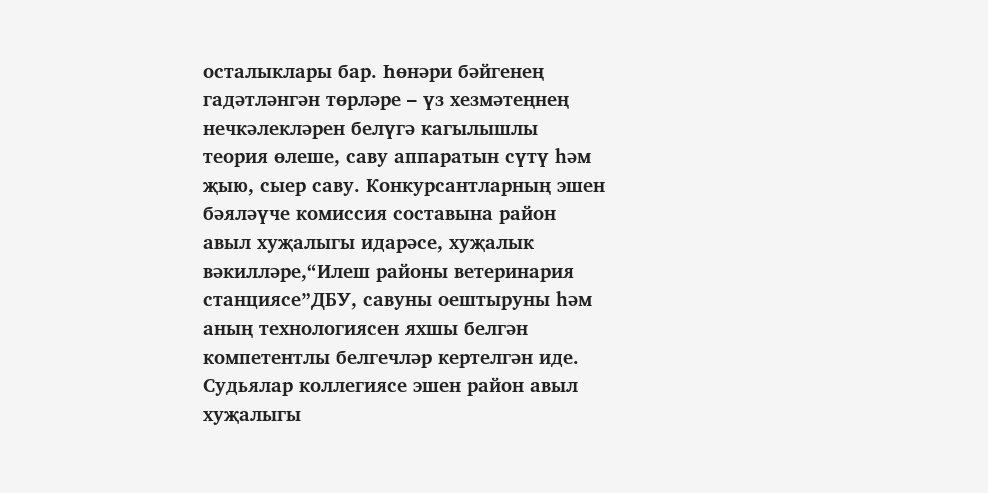осталыклары бар. Һөнәри бәйгенең гадәтләнгән төрләре – үз хезмәтеңнең нечкәлекләрен белүгә кагылышлы теория өлеше, саву аппаратын сүтү һәм җыю, сыер саву. Конкурсантларның эшен бәяләүче комиссия составына район авыл хуҗалыгы идарәсе, хуҗалык вәкилләре,“Илеш районы ветеринария станциясе”ДБУ, савуны оештыруны һәм аның технологиясен яхшы белгән компетентлы белгечләр кертелгән иде. Судьялар коллегиясе эшен район авыл хуҗалыгы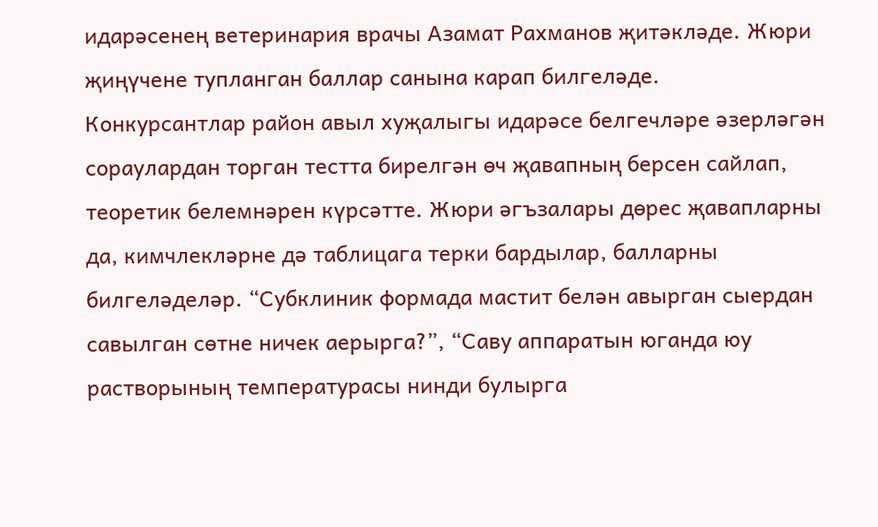идарәсенең ветеринария врачы Азамат Рахманов җитәкләде. Жюри җиңүчене тупланган баллар санына карап билгеләде.
Конкурсантлар район авыл хуҗалыгы идарәсе белгечләре әзерләгән сораулардан торган тестта бирелгән өч җавапның берсен сайлап, теоретик белемнәрен күрсәтте. Жюри әгъзалары дөрес җавапларны да, кимчлекләрне дә таблицага терки бардылар, балларны билгеләделәр. “Субклиник формада мастит белән авырган сыердан савылган сөтне ничек аерырга?”, “Саву аппаратын юганда юу растворының температурасы нинди булырга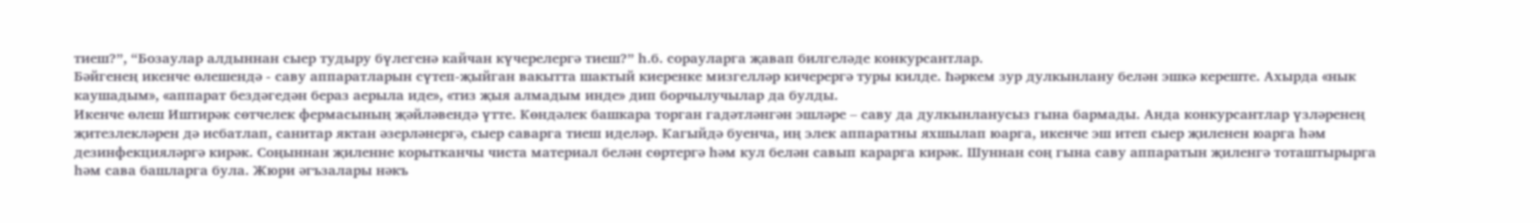тиеш?”, “Бозаулар алдыннан сыер тудыру бүлегенә кайчан күчерелергә тиеш?” һ.б. сорауларга җавап билгеләде конкурсантлар.
Бәйгенең икенче өлешендә - саву аппаратларын сүтеп-җыйган вакытта шактый киеренке мизгелләр кичерергә туры килде. Һәркем зур дулкынлану белән эшкә кереште. Ахырда «нык каушадым», «аппарат бездәгедән бераз аерыла иде», «тиз җыя алмадым инде» дип борчылучылар да булды.
Икенче өлеш Иштирәк сөтчелек фермасының җәйләвендә үтте. Көндәлек башкара торган гадәтләнгән эшләре – саву да дулкынланусыз гына бармады. Анда конкурсантлар үзләренең җитезлекләрен дә исбатлап, санитар яктан әзерләнергә, сыер саварга тиеш иделәр. Кагыйдә буенча, иң элек аппаратны яхшылап юарга, икенче эш итеп сыер җиленен юарга һәм дезинфекцияләргә кирәк. Соңыннан җиленне корытканчы чиста материал белән сөртергә һәм кул белән савып карарга кирәк. Шуннан соң гына саву аппаратын җиленгә тоташтырырга һәм сава башларга була. Жюри әгъзалары нәкъ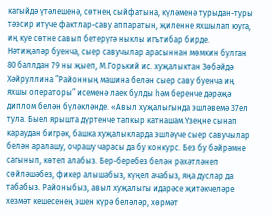кагыйдә үтәлешенә, сөтнең сыйфатына, күләменә турыдан-туры тәэсир итүче фактлар-саву аппаратын, җиленне яхшылап юуга, иң куе сөтне савып бетерүгә ныклы игътибар бирде.
Нәтиҗәләр буенча, сыер савучылар арасыннан мөмкин булган 80 баллдан 79 ны җыеп, М.Горький ис. хуҗалыктан Зөбәйдә Хәйруллина ”Районның машина белән сыер саву буенча иң яхшы операторы” исеменә лаек булды һәм беренче дәрәҗә диплом белән бүләкләнде. «Авыл хуҗалыгында эшләвемә 37ел тула. Быел ярышта дүртенче тапкыр катнашам.Үзеңне сынап караудан бигрәк, башка хуҗалыкларда эшләүче сыер савучылар белән аралашу, очрашу чарасы да бу конкурс. Без бу бәйрәмне сагынып, көтеп алабыз. Бер-беребез белән рәхәтләнеп сөйләшәбез, фикер алышабыз, күңел ачабыз, яңа дуслар да табабыз. Районыбыз, авыл хуҗалыгы идарәсе җитәкчеләре хезмәт кешесенең эшен күрә беләләр, хөрмәт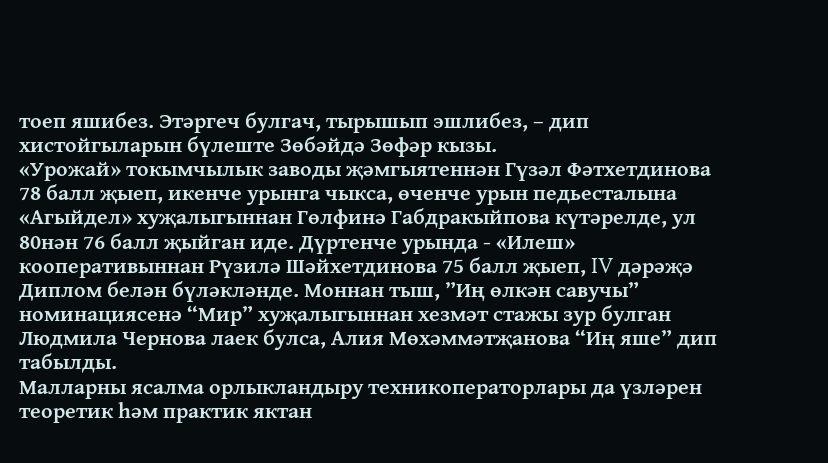тоеп яшибез. Этәргеч булгач, тырышып эшлибез, – дип хистойгыларын бүлеште Зөбәйдә Зөфәр кызы.
«Урожай» токымчылык заводы җәмгыятеннән Гүзәл Фәтхетдинова 78 балл җыеп, икенче урынга чыкса, өченче урын педьесталына «Агыйдел» хуҗалыгыннан Гөлфинә Габдракыйпова күтәрелде, ул 80нән 76 балл җыйган иде. Дүртенче урында - «Илеш» кооперативыннан Рүзилә Шәйхетдинова 75 балл җыеп, IV дәрәҗә Диплом белән бүләкләнде. Моннан тыш, ”Иң өлкән савучы” номинациясенә “Мир” хуҗалыгыннан хезмәт стажы зур булган Людмила Чернова лаек булса, Алия Мөхәммәтҗанова “Иң яше” дип табылды.
Малларны ясалма орлыкландыру техникоператорлары да үзләрен теоретик һәм практик яктан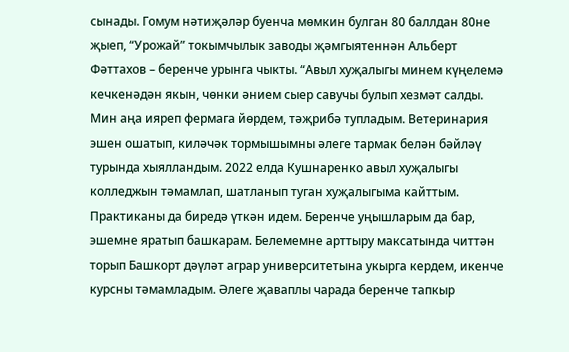сынады. Гомум нәтиҗәләр буенча мөмкин булган 80 баллдан 80не җыеп, “Урожай” токымчылык заводы җәмгыятеннән Альберт Фәттахов – беренче урынга чыкты. “Авыл хуҗалыгы минем күңелемә кечкенәдән якын, чөнки әнием сыер савучы булып хезмәт салды. Мин аңа ияреп фермага йөрдем, тәҗрибә тупладым. Ветеринария эшен ошатып, киләчәк тормышымны әлеге тармак белән бәйләү турында хыялландым. 2022 елда Кушнаренко авыл хуҗалыгы колледжын тәмамлап, шатланып туган хуҗалыгыма кайттым. Практиканы да биредә үткән идем. Беренче уңышларым да бар, эшемне яратып башкарам. Белемемне арттыру максатында читтән торып Башкорт дәүләт аграр университетына укырга кердем, икенче курсны тәмамладым. Әлеге җаваплы чарада беренче тапкыр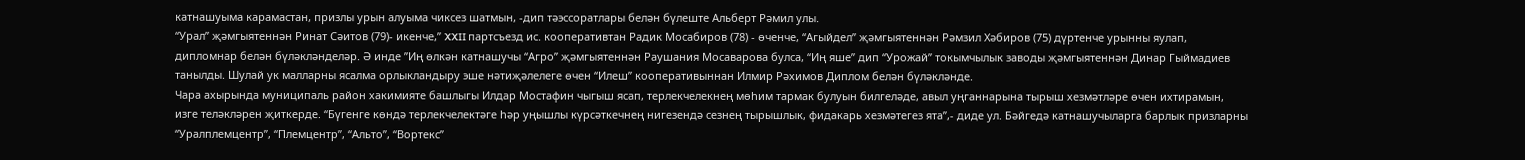катнашуыма карамастан, призлы урын алуыма чиксез шатмын, -дип тәэссоратлары белән бүлеште Альберт Рәмил улы.
“Урал” җәмгыятеннән Ринат Сәитов (79)- икенче,” XXII партсъезд ис. кооперативтан Радик Мосабиров (78) - өченче, “Агыйдел” җәмгыятеннән Рәмзил Хәбиров (75) дүртенче урынны яулап, дипломнар белән бүләкләнделәр. Ә инде ”Иң өлкән катнашучы “Агро” җәмгыятеннән Раушания Мосаварова булса, “Иң яше” дип “Урожай” токымчылык заводы җәмгыятеннән Динар Гыймадиев танылды. Шулай ук малларны ясалма орлыкландыру эше нәтиҗәлелеге өчен “Илеш” кооперативыннан Илмир Рәхимов Диплом белән бүләкләнде.
Чара ахырында муниципаль район хакимияте башлыгы Илдар Мостафин чыгыш ясап, терлекчелекнең мөһим тармак булуын билгеләде, авыл уңганнарына тырыш хезмәтләре өчен ихтирамын, изге теләкләрен җиткерде. “Бүгенге көндә терлекчелектәге һәр уңышлы күрсәткечнең нигезендә сезнең тырышлык, фидакарь хезмәтегез ята”,- диде ул. Бәйгедә катнашучыларга барлык призларны “Уралплемцентр”, “Племцентр”, “Альто”, “Вортекс”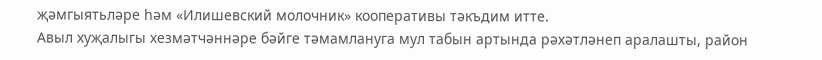җәмгыятьләре һәм «Илишевский молочник» кооперативы тәкъдим итте.
Авыл хуҗалыгы хезмәтчәннәре бәйге тәмамлануга мул табын артында рәхәтләнеп аралашты, район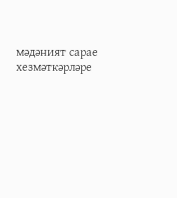мәдәният сарае хезмәткәрләре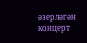әзерләгән концерт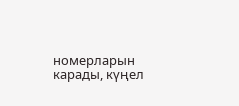номерларын карады, күңел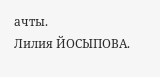ачты.
Лилия ЙОСЫПОВА.